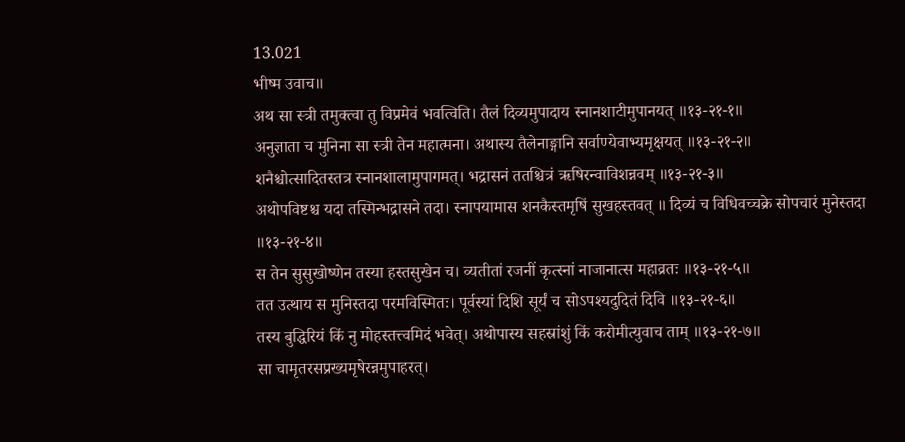13.021
भीष्म उवाच॥
अथ सा स्त्री तमुक्त्वा तु विप्रमेवं भवत्विति। तैलं दिव्यमुपादाय स्नानशाटीमुपानयत् ॥१३-२१-१॥
अनुज्ञाता च मुनिना सा स्त्री तेन महात्मना। अथास्य तैलेनाङ्गानि सर्वाण्येवाभ्यमृक्षयत् ॥१३-२१-२॥
शनैश्चोत्सादितस्तत्र स्नानशालामुपागमत्। भद्रासनं ततश्चित्रं ऋषिरन्वाविशन्नवम् ॥१३-२१-३॥
अथोपविष्टश्च यदा तस्मिन्भद्रासने तदा। स्नापयामास शनकैस्तमृषिं सुखहस्तवत् ॥ दिव्यं च विधिवच्चक्रे सोपचारं मुनेस्तदा ॥१३-२१-४॥
स तेन सुसुखोष्णेन तस्या हस्तसुखेन च। व्यतीतां रजनीं कृत्स्नां नाजानात्स महाव्रतः ॥१३-२१-५॥
तत उत्थाय स मुनिस्तदा परमविस्मितः। पूर्वस्यां दिशि सूर्यं च सोऽपश्यदुदितं दिवि ॥१३-२१-६॥
तस्य बुद्धिरियं किं नु मोहस्तत्त्वमिदं भवेत्। अथोपास्य सहस्रांशुं किं करोमीत्युवाच ताम् ॥१३-२१-७॥
सा चामृतरसप्रख्यमृषेरन्नमुपाहरत्।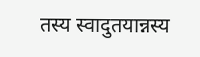तस्य स्वादुतयान्नस्य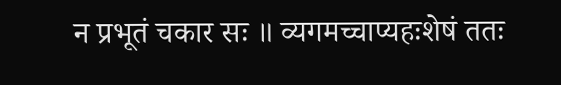न प्रभूतं चकार सः ॥ व्यगमच्चाप्यहःशेषं ततः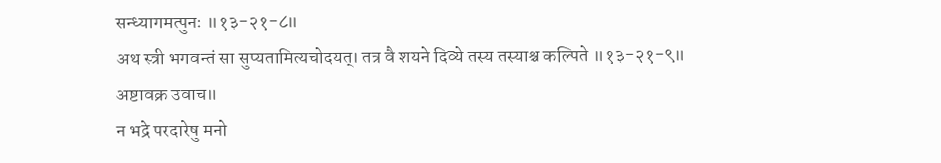सन्ध्यागमत्पुनः ॥१३-२१-८॥
अथ स्त्री भगवन्तं सा सुप्यतामित्यचोदयत्। तत्र वै शयने दिव्ये तस्य तस्याश्च कल्पिते ॥१३-२१-९॥
अष्टावक्र उवाच॥
न भद्रे परदारेषु मनो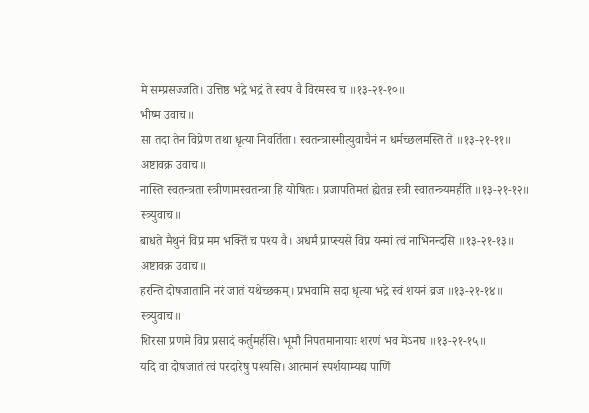मे सम्प्रसज्जति। उत्तिष्ठ भद्रे भद्रं ते स्वप वै विरमस्व च ॥१३-२१-१०॥
भीष्म उवाच॥
सा तदा तेन विप्रेण तथा धृत्या निवर्तिता। स्वतन्त्रास्मीत्युवाचैनं न धर्मच्छलमस्ति ते ॥१३-२१-११॥
अष्टावक्र उवाच॥
नास्ति स्वतन्त्रता स्त्रीणामस्वतन्त्रा हि योषितः। प्रजापतिमतं ह्येतन्न स्त्री स्वातन्त्र्यमर्हति ॥१३-२१-१२॥
स्त्र्युवाच॥
बाधते मैथुनं विप्र मम भक्तिं च पश्य वै। अधर्मं प्राप्स्यसे विप्र यन्मां त्वं नाभिनन्दसि ॥१३-२१-१३॥
अष्टावक्र उवाच॥
हरन्ति दोषजातानि नरं जातं यथेच्छकम्। प्रभवामि सदा धृत्या भद्रे स्वं शयनं व्रज ॥१३-२१-१४॥
स्त्र्युवाच॥
शिरसा प्रणमे विप्र प्रसादं कर्तुमर्हसि। भूमौ निपतमानायाः शरणं भव मेऽनघ ॥१३-२१-१५॥
यदि वा दोषजातं त्वं परदारेषु पश्यसि। आत्मानं स्पर्शयाम्यद्य पाणिं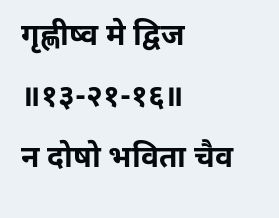गृह्णीष्व मे द्विज ॥१३-२१-१६॥
न दोषो भविता चैव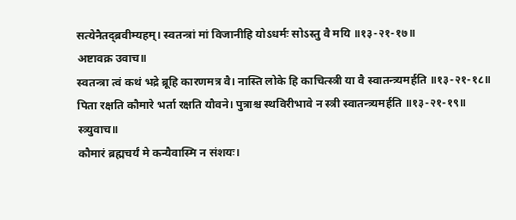सत्येनैतद्ब्रवीम्यहम्। स्वतन्त्रां मां विजानीहि योऽधर्मः सोऽस्तु वै मयि ॥१३-२१-१७॥
अष्टावक्र उवाच॥
स्वतन्त्रा त्वं कथं भद्रे ब्रूहि कारणमत्र वै। नास्ति लोके हि काचित्स्त्री या वै स्वातन्त्र्यमर्हति ॥१३-२१-१८॥
पिता रक्षति कौमारे भर्ता रक्षति यौवने। पुत्राश्च स्थविरीभावे न स्त्री स्वातन्त्र्यमर्हति ॥१३-२१-१९॥
स्त्र्युवाच॥
कौमारं ब्रह्मचर्यं मे कन्यैवास्मि न संशयः।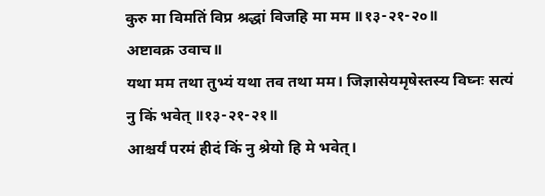कुरु मा विमतिं विप्र श्रद्धां विजहि मा मम ॥१३-२१-२०॥
अष्टावक्र उवाच॥
यथा मम तथा तुभ्यं यथा तव तथा मम। जिज्ञासेयमृषेस्तस्य विघ्नः सत्यं नु किं भवेत् ॥१३-२१-२१॥
आश्चर्यं परमं हीदं किं नु श्रेयो हि मे भवेत्।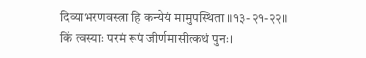दिव्याभरणवस्त्रा हि कन्येयं मामुपस्थिता ॥१३-२१-२२॥
किं त्वस्याः परमं रूपं जीर्णमासीत्कथं पुनः।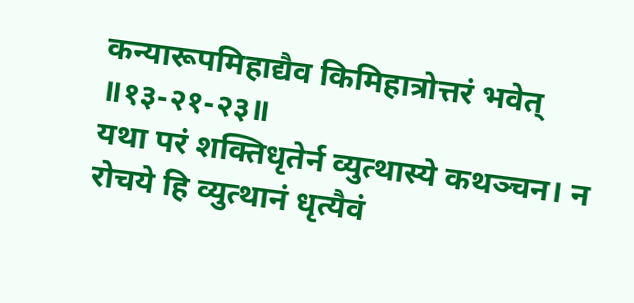कन्यारूपमिहाद्यैव किमिहात्रोत्तरं भवेत् ॥१३-२१-२३॥
यथा परं शक्तिधृतेर्न व्युत्थास्ये कथञ्चन। न रोचये हि व्युत्थानं धृत्यैवं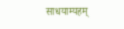साधयाम्यहम्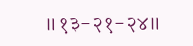॥१३-२१-२४॥